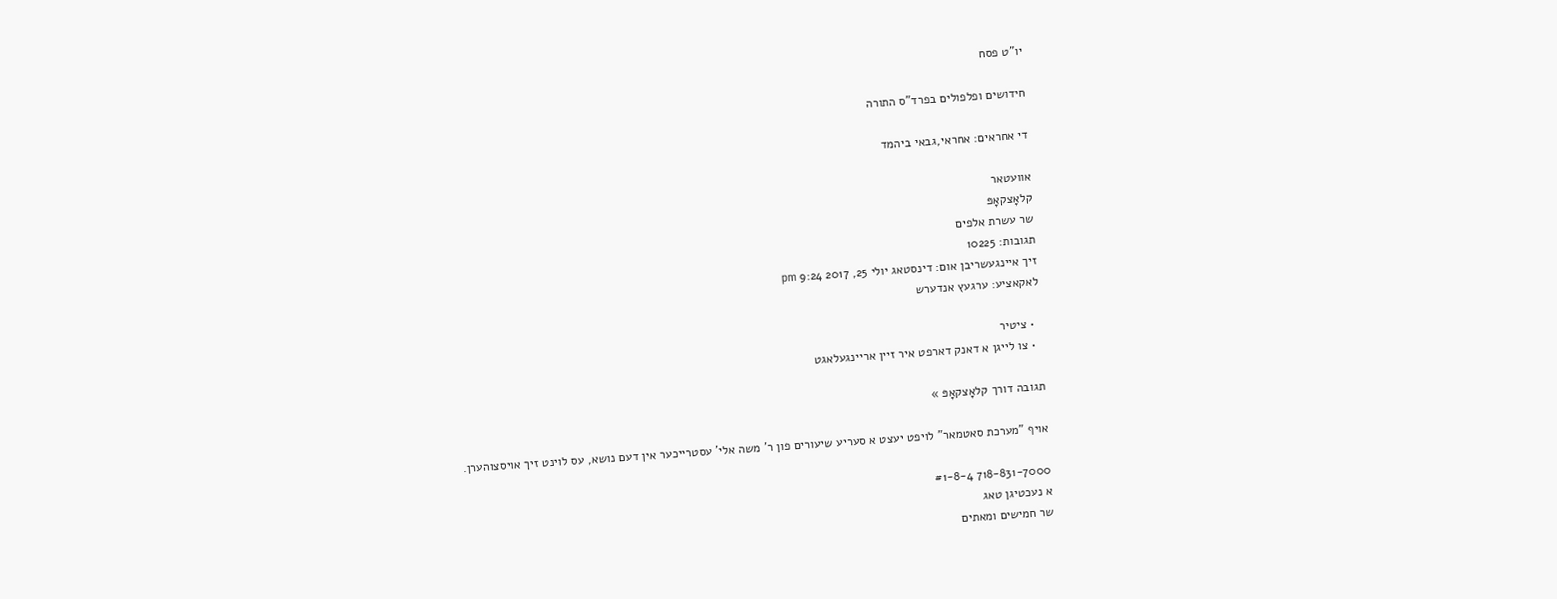יו"ט פסח

חידושים ופלפולים בפרד"ס התורה

די אחראים: אחראי,גבאי ביהמד

אוועטאר
קלאָצקאָפּ
שר עשרת אלפים
תגובות: 10225
זיך איינגעשריבן אום: דינסטאג יולי 25, 2017 9:24 pm
לאקאציע: ערגעץ אנדערש

  • ציטיר
  • צו לייגן א דאנק דארפט איר זיין אריינגעלאגט

תגובה דורך קלאָצקאָפּ »

אויף "מערכת סאטמאר" לויפט יעצט א סעריע שיעורים פון ר' משה אלי' עסטרייכער אין דעם נושא, עס לוינט זיך אויסצוהערן.

718-831-7000 #1-8-4
א נעכטיגן טאג
שר חמישים ומאתים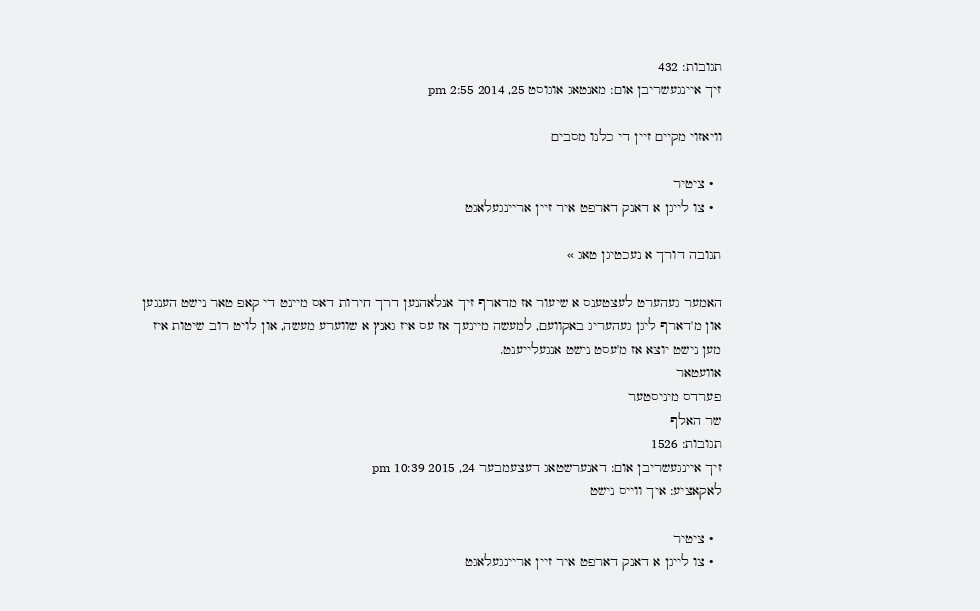תגובות: 432
זיך איינגעשריבן אום: מאנטאג אוגוסט 25, 2014 2:55 pm

וויאזוי מקיים זיין די כלנו מסבים

  • ציטיר
  • צו לייגן א דאנק דארפט איר זיין אריינגעלאגט

תגובה דורך א נעכטיגן טאג »

האמער געהערט לעצטענס א שיעור אז מדארף זיך אנלאהנען דרך חירות דאס מיינט די קאפ טאר נישט הענגען און מ'דארף ליגן געהעריג באקוועם, למעשה מיינעך אז עס איז גאנץ א שווערע מעשה, און לויט רוב שיטות איז מען נישט יוצא אז מ'עסט נישט אנגעלייענט.
אוועטאר
פערדס מיניסטער
שר האלף
תגובות: 1526
זיך איינגעשריבן אום: דאנערשטאג דעצעמבער 24, 2015 10:39 pm
לאקאציע: איך ווייס נישט

  • ציטיר
  • צו לייגן א דאנק דארפט איר זיין אריינגעלאגט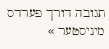תגובה דורך פערדס מיניסטער »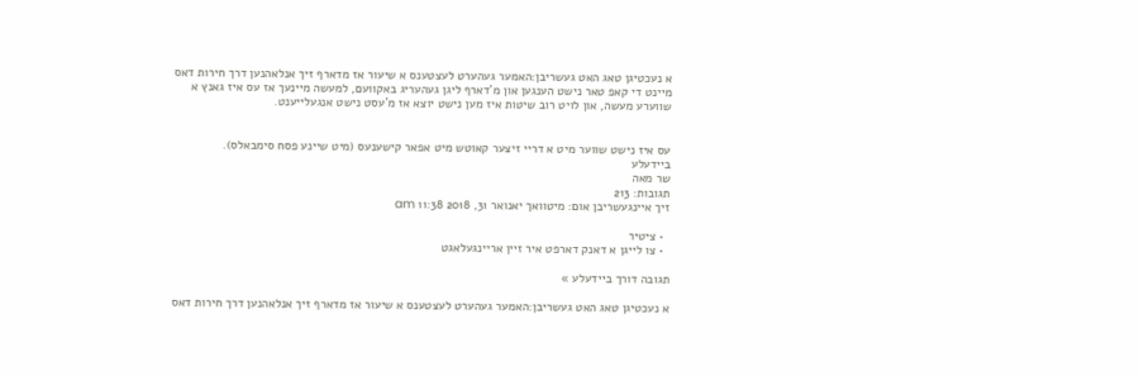א נעכטיגן טאג האט געשריבן:האמער געהערט לעצטענס א שיעור אז מדארף זיך אנלאהנען דרך חירות דאס מיינט די קאפ טאר נישט הענגען און מ'דארף ליגן געהעריג באקוועם, למעשה מיינעך אז עס איז גאנץ א שווערע מעשה, און לויט רוב שיטות איז מען נישט יוצא אז מ'עסט נישט אנגעלייענט.


עס איז נישט שווער מיט א דריי זיצער קאוטש מיט אפאר קישענעס (מיט שיינע פסח סימבאלס).
ביידעלע
שר מאה
תגובות: 213
זיך איינגעשריבן אום: מיטוואך יאנואר 31, 2018 11:38 am

  • ציטיר
  • צו לייגן א דאנק דארפט איר זיין אריינגעלאגט

תגובה דורך ביידעלע »

א נעכטיגן טאג האט געשריבן:האמער געהערט לעצטענס א שיעור אז מדארף זיך אנלאהנען דרך חירות דאס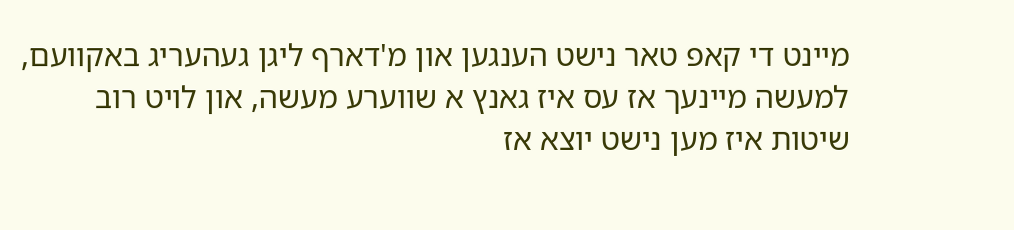מיינט די קאפ טאר נישט הענגען און מ'דארף ליגן געהעריג באקוועם, למעשה מיינעך אז עס איז גאנץ א שווערע מעשה, און לויט רוב שיטות איז מען נישט יוצא אז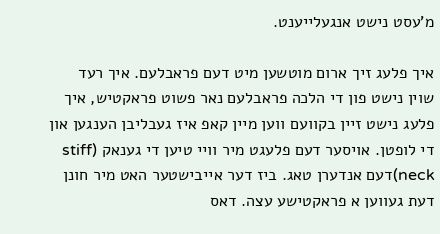מ'עסט נישט אנגעלייענט.

איך פלעג זיך ארום מוטשען מיט דעם פראבלעם. איך רעד שוין נישט פון די הלכה פראבלעם נאר פשוט פראקטיש, איך פלעג נישט זיין בקוועם ווען מיין קאפ איז געבליבן הענגען און די לופטן. אויסער דעם פלעגט מיר וויי טיען די גענאק (stiff neck)דעם אנדערן טאג. ביז דער אייבישטער האט מיר חונן דעת געווען א פראקטישע עצה. דאס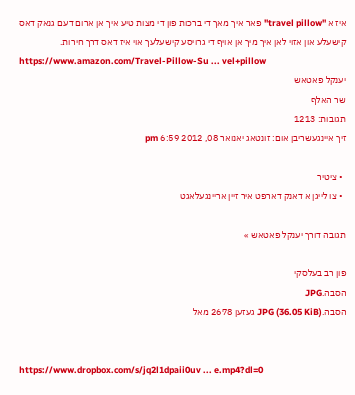איז א "travel pillow" פאר איך מאך די ברכות פון די מצות טיע איך אן ארום דעם גנאק דאס קישעלע און אזוי לאן איך מיך אן אויף די גרויסע קישעלעך אוי איז דאס דרך חירות.
https://www.amazon.com/Travel-Pillow-Su ... vel+pillow
יענקל פאטאש
שר האלף
תגובות: 1213
זיך איינגעשריבן אום: זונטאג יאנואר 08, 2012 6:59 pm

  • ציטיר
  • צו לייגן א דאנק דארפט איר זיין אריינגעלאגט

תגובה דורך יענקל פאטאש »

פון רב בעלסקי
הסבה.JPG
הסבה.JPG (36.05 KiB) געזען 2678 מאל


https://www.dropbox.com/s/jq2l1dpaii0uv ... e.mp4?dl=0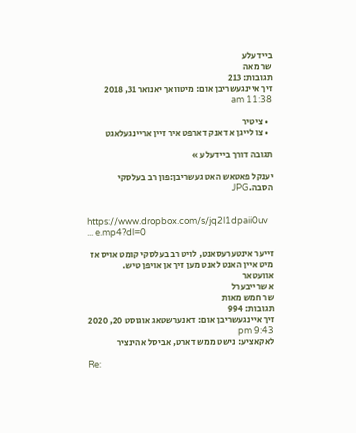ביידעלע
שר מאה
תגובות: 213
זיך איינגעשריבן אום: מיטוואך יאנואר 31, 2018 11:38 am

  • ציטיר
  • צו לייגן א דאנק דארפט איר זיין אריינגעלאגט

תגובה דורך ביידעלע »

יענקל פאטאש האט געשריבן:פון רב בעלסקי
הסבה.JPG


https://www.dropbox.com/s/jq2l1dpaii0uv ... e.mp4?dl=0

זייער אינטערעסאנט, לויט רב בעלסקי קומט אויס אז מיט איין האנט לאנט מען זיך אן אויפן טיש.
אוועטאר
א שרייבערל
שר חמש מאות
תגובות: 994
זיך איינגעשריבן אום: דאנערשטאג אוגוסט 20, 2020 9:43 pm
לאקאציע: נישט ממש דארט, אביסל אהינציר

Re: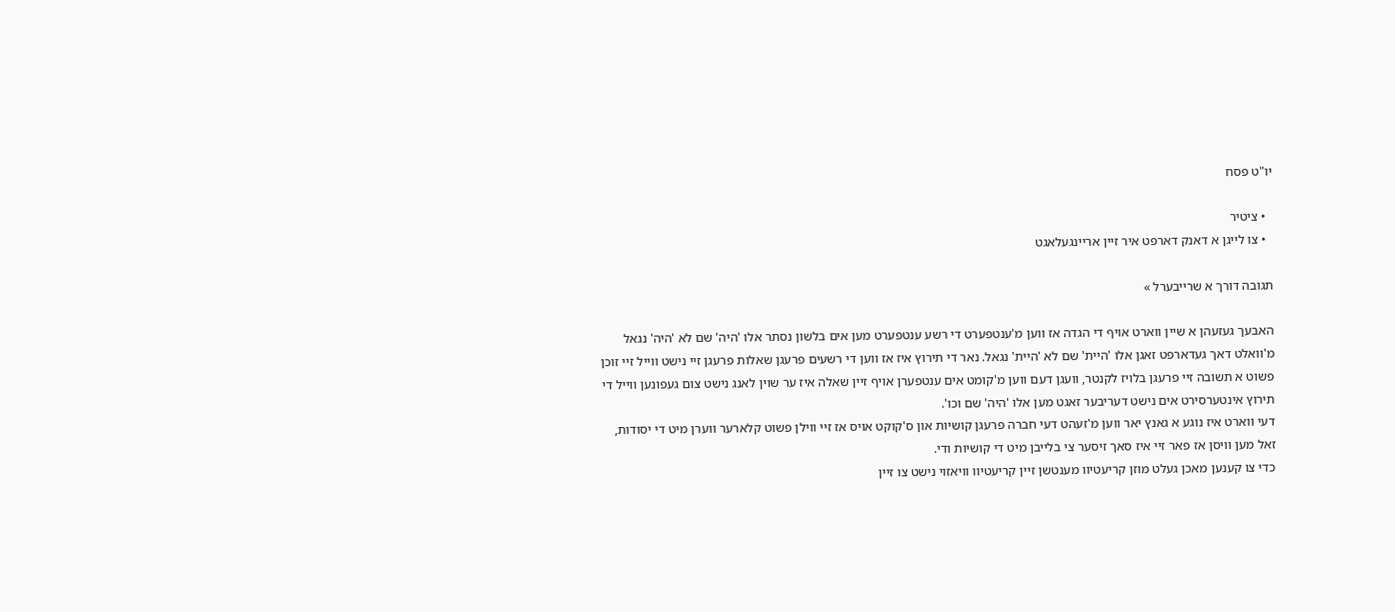יו"ט פסח

  • ציטיר
  • צו לייגן א דאנק דארפט איר זיין אריינגעלאגט

תגובה דורך א שרייבערל »

האבעך געזעהן א שיין ווארט אויף די הגדה אז ווען מ'ענטפערט די רשע ענטפערט מען אים בלשון נסתר אלו 'היה' שם לא 'היה' נגאל מ'וואלט דאך געדארפט זאגן אלו 'היית' שם לא 'היית' נגאל. נאר די תירוץ איז אז ווען די רשעים פרעגן שאלות פרעגן זיי נישט ווייל זיי זוכן פשוט א תשובה זיי פרעגן בלויז לקנטר, וועגן דעם ווען מ'קומט אים ענטפערן אויף זיין שאלה איז ער שוין לאנג נישט צום געפונען ווייל די תירוץ אינטערסירט אים נישט דעריבער זאגט מען אלו 'היה' שם וכו'.
דעי ווארט איז נוגע א גאנץ יאר ווען מ'זעהט דעי חברה פרעגן קושיות און ס'קוקט אויס אז זיי ווילן פשוט קלארער ווערן מיט די יסודות, זאל מען וויסן אז פאר זיי איז סאך זיסער צי בלייבן מיט די קושיות ודי.
כדי צו קענען מאכן געלט מוזן קריעטיוו מענטשן זיין קריעטיוו וויאזוי נישט צו זיין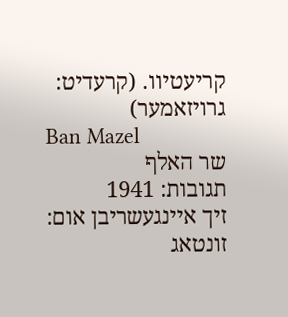קריעטיוו. (קרעדיט: גרויזאמער)
Ban Mazel
שר האלף
תגובות: 1941
זיך איינגעשריבן אום: זונטאג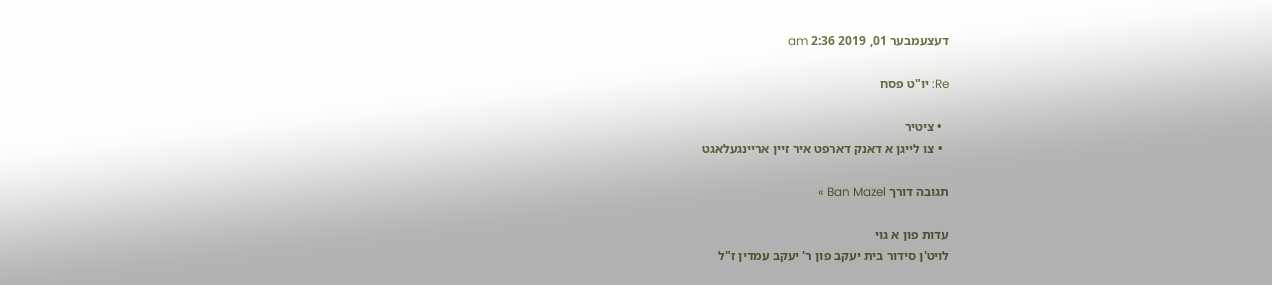דעצעמבער 01, 2019 2:36 am

Re: יו"ט פסח

  • ציטיר
  • צו לייגן א דאנק דארפט איר זיין אריינגעלאגט

תגובה דורך Ban Mazel »

עדות פון א גוי
לויט'ן סידור בית יעקב פון ר' יעקב עמדין ז"ל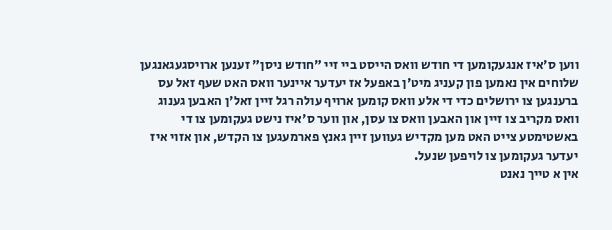ווען ס'איז אנגעקומען די חודש וואס הייסט ביי זיי "חודש ניסן" זענען ארויסגעגאנגען שלוחים אין נאמען פון קעניג מיט'ן באפעל אז יעדער איינער וואס האט שעף זאל עס ברענגען צו ירושלים כדי די אלע וואס קומען ארויף עולה רגל זיין זאל'ן האבען גענוג וואס מקריב צו זיין און האבען וואס צו עסן, און ווער ס'איז נישט געקומען צו די באשטימטע צייט האט מען מקדיש געווען זיין גאנץ פארמעגען צו הקדש, און אזוי איז יעדער געקומען צו לויפען שנעל.
אין א טייך נאנט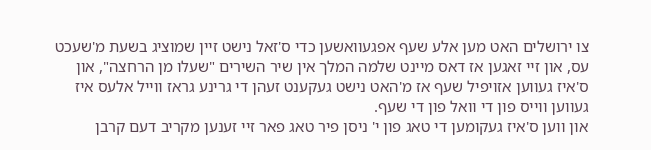צו ירושלים האט מען אלע שעף אפגעוואשען כדי ס'זאל נישט זיין שמוציג בשעת מ'שעכט עס, און זיי זאגען אז דאס מיינט שלמה המלך אין שיר השירים "שעלו מן הרחצה", און ס'איז געווען אזויפיל שעף אז מ'האט נישט געקענט זעהן די גרינע גראז ווייל אלעס איז געווען ווייס פון די וואל פון די שעף.
און ווען ס'איז געקומען די טאג פון י' ניסן פיר טאג פאר זיי זענען מקריב דעם קרבן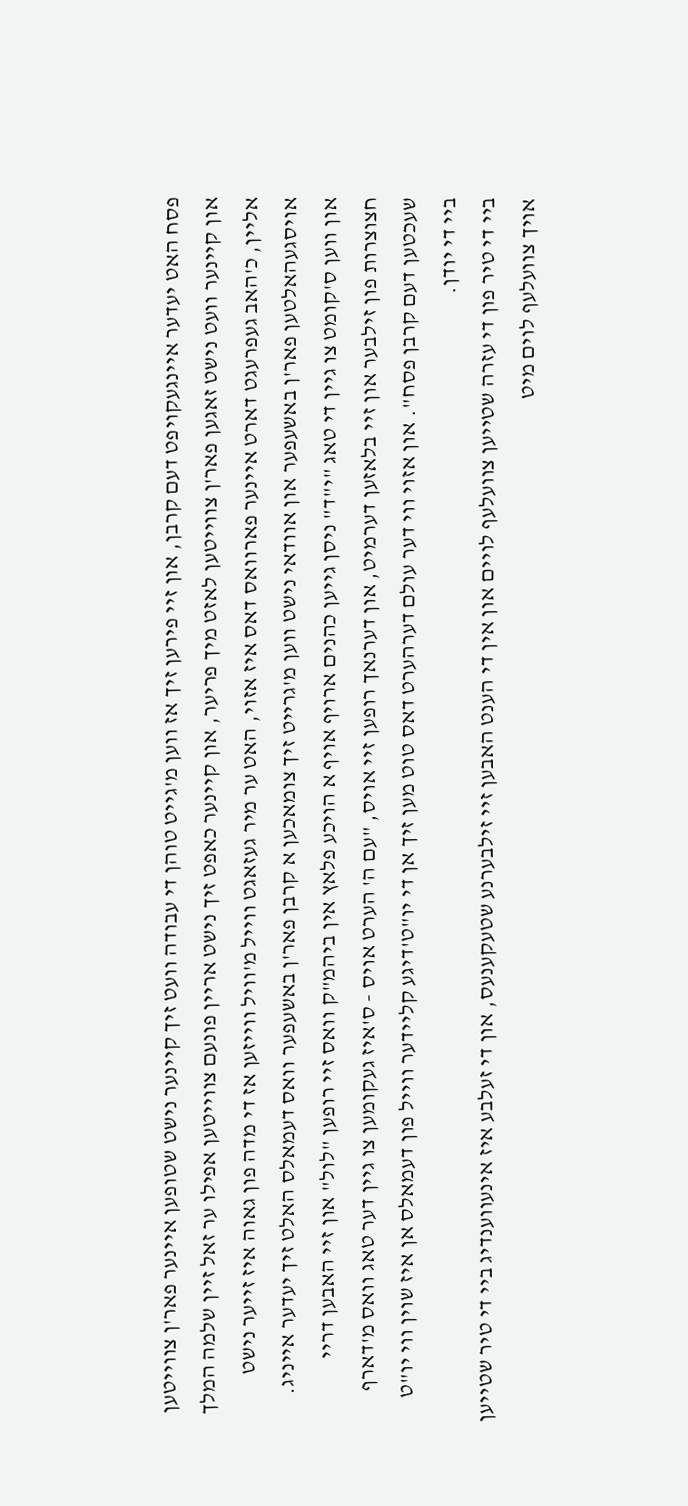פסח האט יעדער איינגעקויפט דעם קרבן, און זיי פירען זיך אז ווען מ'גייט טוהן די עבודה וועט זיך קיינער נישט שטופען איינער פאר'ן צווייטען און קיינער וועט נישט זאגען פאר'ן צווייטען לאזט מיך פריער, און קיינער כאפט זיך נישט אריין פונעם צווייטען אפילו ער זאל זיין שלמה המלך אליין, כ'האב געפרעגט דארט איינער פארוואס דאס איז אזוי, האט ער מיר געזאגט ווייל מ'וויל ווייזען אז די מדה פון גאוה איז זייער נישט אויסגעהאלטען פאר'ן באשעפער און אוודאי נישט ווען מ'גרייט זיך צומאכען א קרבן פאר'ן באשעפער וואס דעמאלס האלט זיך יעדער אייניג.
און ווען ס'קומט צו גיין די טאג "י"ד" ניסן גייען כהנים ארויף אויף א הויכע פלאץ אין ביהמ"ק וואס זיי רופען "לול" און זיי האבען דריי חצוצרות פון זילבער און זיי בלאזען דערמיט, און דערנאך רופען זיי אויס, "עם ה' הערט אויס - ס'איז געקומען צו גיין דער טאג וואס מ'דארף שעכטען דעם קרבן פסח". און אזוי ווי דער עולם דערהערט דאס טוט מען זיך אן די יו"ט'דיגע קליידער ווייל פון דעמאלס אן איז שוין ווי יו"ט ביי די יודן.
ביי די טיר פון די עזרה שטייען צוועלעף לויים און אין די הענט האבען זיי זילבערנע שטעקענעס, און די זעלבע איז אינעווענדיג ביי די טיר שטייען אויך צוועלעף לוים מיט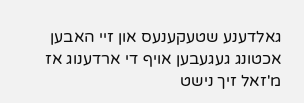גאלדענע שטעקענעס און זיי האבען אכטונג געגעבען אויף די ארדענוג אז מ'זאל זיך נישט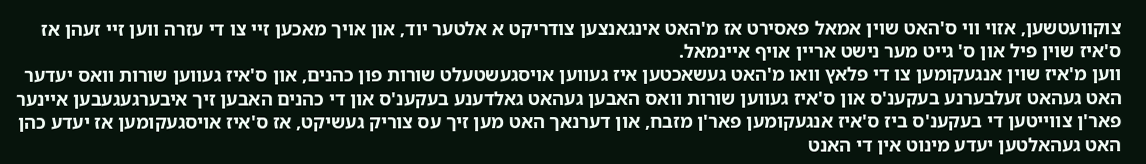צוקוועטשען, אזוי ווי ס'האט שוין אמאל פאסירט אז מ'האט אינגאנצען צודריקט א אלטער יוד, און אויך מאכען זיי צו די עזרה ווען זיי זעהן אז ס'איז שוין פיל און ס' גייט מער נישט אריין אויף איינמאל.
ווען מ'איז שוין אנגעקומען צו די פלאץ וואו מ'האט געשאכטען איז געווען אויסגעשטעלט שורות פון כהנים, און ס'איז געווען שורות וואס יעדער האט געהאט זעלבערנע בעקענ'ס און ס'איז געווען שורות וואס האבען געהאט גאלדענע בעקענ'ס און די כהנים האבען זיך איבערגעגעבען איינער פאר'ן צווייטען די בעקענ'ס ביז ס'איז אנגעקומען פאר'ן מזבח, און דערנאך האט מען זיך עס צוריק געשיקט, אז ס'איז אויסגעקומען אז יעדע כהן האט געהאלטען יעדע מינוט אין די האנט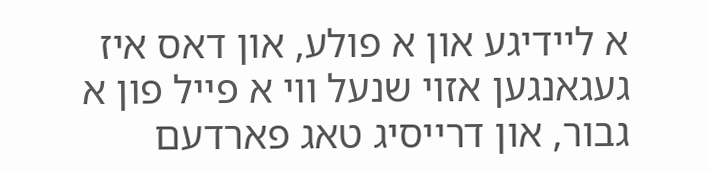א ליידיגע און א פולע, און דאס איז געגאנגען אזוי שנעל ווי א פייל פון א גבור, און דרייסיג טאג פארדעם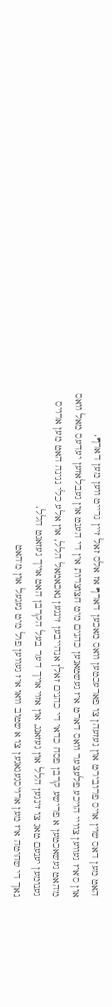האט מען דאס שוין אויס פרובירט און געזעהן צו פארעכטען וואס מאכען דארף אז אלס זאל זיין גרייט ווען מען דארף.
און ס'איז געווען צוויי הויכע פלעצער וואס דארט איז געשטאנען כהנים מיט חצוצרות אין די הענט און געבלאזען יעדעס מאל וואס מ'האט געשאכטען א פרישע קרבן פסח כדאי די כהנים זאלן אנהייבען זינגען נאכאמאל הלל, און אלע כלי נגינה האט מען ארויס גענומען יענעם טאג צו זינגען הלל און געזאנג, און אזוי אויך דער בעל הקרבן האט אויך געזאגט הלל.
נאך די שחיטה איז מען ארויסגעגאגען צו א שטוב וואו איז געווען פול מיט נעגעל און מ'האט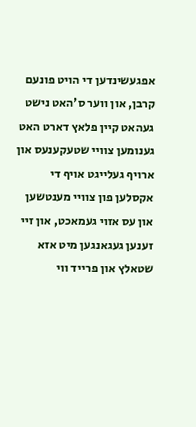אפגעשינדען די הויט פונעם קרבן, און ווער ס'האט נישט געהאט קיין פלאץ דארט האט גענומען צוויי שטעקענעס און ארויף געלייגט אויף די אקסלען פון צוויי מענטשען און עס אזוי געמאכט, און זיי זענען געגאנגען מיט אזא שטאלץ און פרייד ווי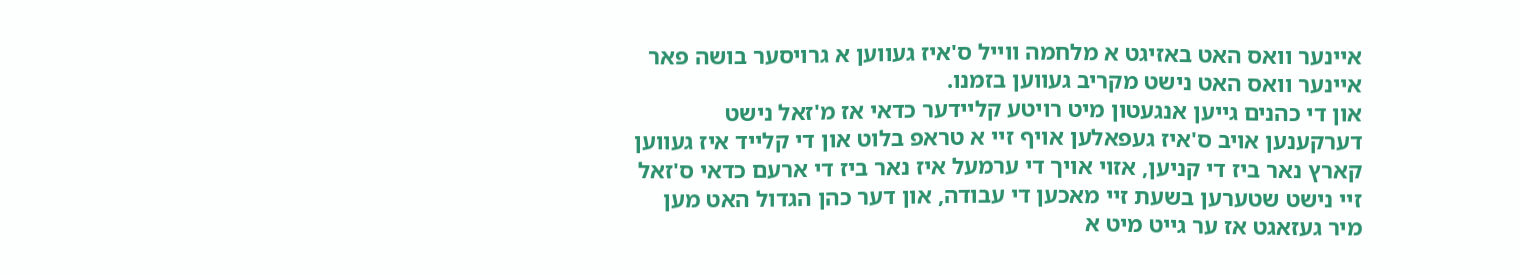איינער וואס האט באזיגט א מלחמה ווייל ס'איז געווען א גרויסער בושה פאר איינער וואס האט נישט מקריב געווען בזמנו.
און די כהנים גייען אנגעטון מיט רויטע קליידער כדאי אז מ'זאל נישט דערקענען אויב ס'איז געפאלען אויף זיי א טראפ בלוט און די קלייד איז געווען קארץ נאר ביז די קניען, אזוי אויך די ערמעל איז נאר ביז די ארעם כדאי ס'זאל זיי נישט שטערען בשעת זיי מאכען די עבודה, און דער כהן הגדול האט מען מיר געזאגט אז ער גייט מיט א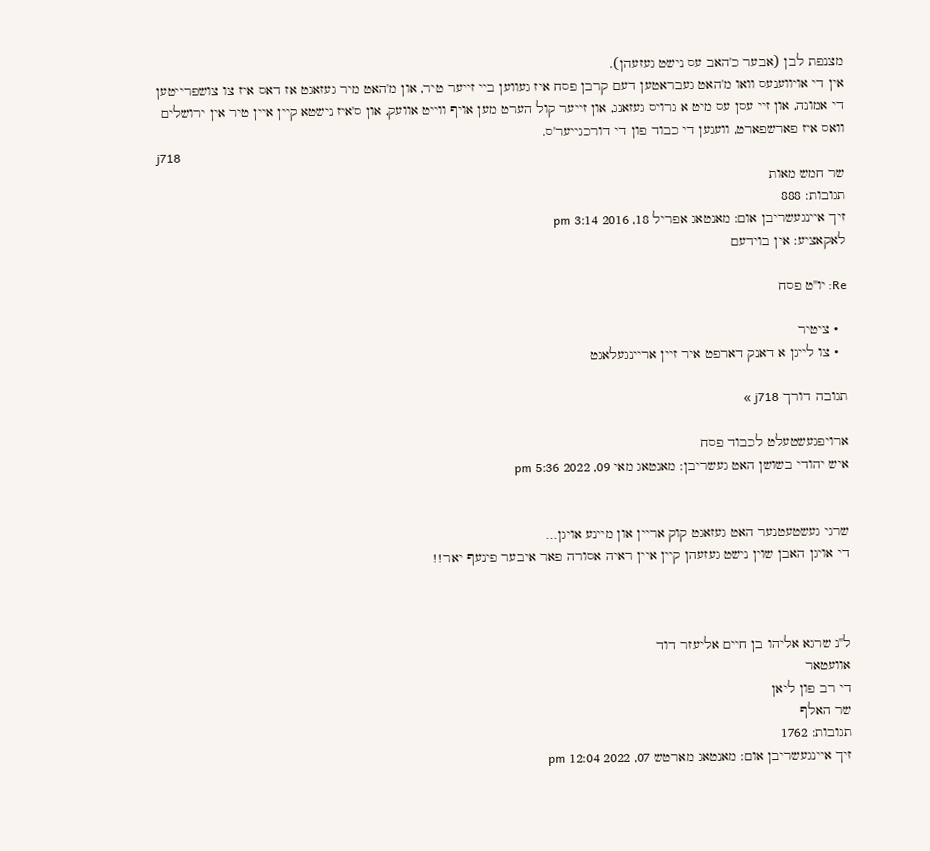מצנפת לבן (אבער כ'האב עס נישט געזעהן).
אין די אויווענעס וואו מ'האט געבראטען דעם קרבן פסח איז געווען ביי זייער טיר, און מ'האט מיר געזאגט אז דאס איז צו צושפרייטען די אמונה, און זיי עסן עס מיט א גרויס געזאנג, און זייער קול הערט מען אויף ווייט אוועק, און ס'איז נישטא קיין איין טיר אין ירושלים וואס איז פארשפארט, וועגען די כבוד פון די דורכגייער'ס.
j718
שר חמש מאות
תגובות: 888
זיך איינגעשריבן אום: מאנטאג אפריל 18, 2016 3:14 pm
לאקאציע: אין בוידעם

Re: יו"ט פסח

  • ציטיר
  • צו לייגן א דאנק דארפט איר זיין אריינגעלאגט

תגובה דורך j718 »

ארויפגעשטעלט לכבוד פסח
איש יהודי בשושן האט געשריבן: מאנטאג מאי 09, 2022 5:36 pm


שרגי געשטעטנער האט געזאגט קוק אריין און מיינע אויגן…
די אויגן האבן שוין נישט געזעהן קיין איין ראיה אסורה פאר איבער פינעף יאר!!



ל"נ שרגא אליהו בן חיים אליעזר דוד
אוועטאר
די רב פון ליאן
שר האלף
תגובות: 1762
זיך איינגעשריבן אום: מאנטאג מארטש 07, 2022 12:04 pm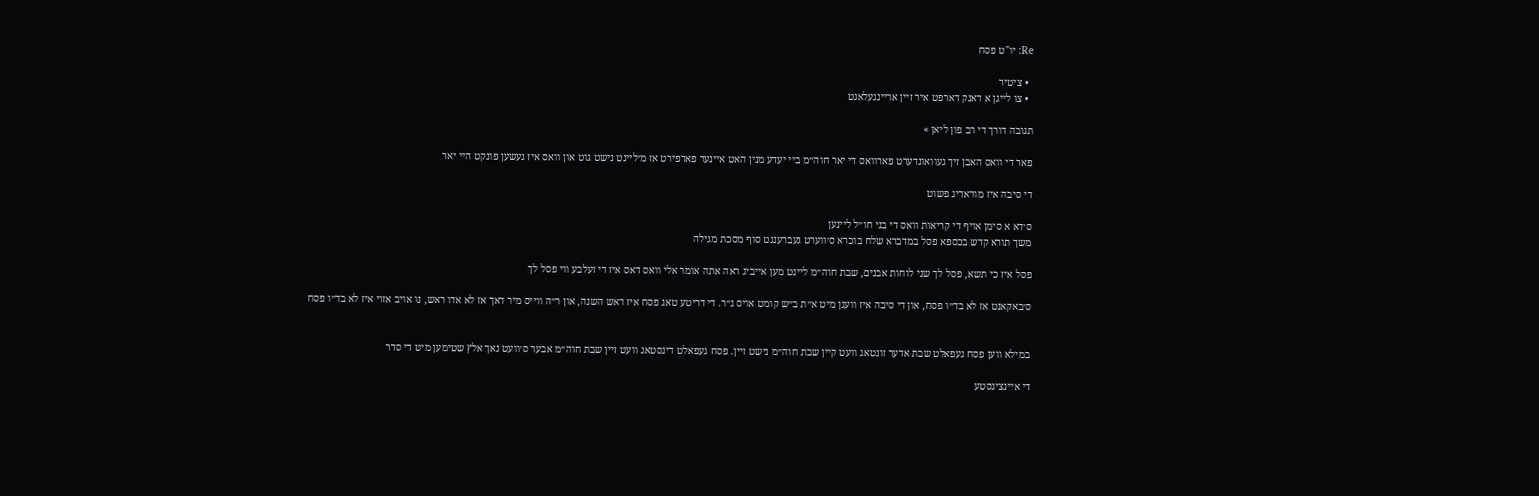Re: יו"ט פסח

  • ציטיר
  • צו לייגן א דאנק דארפט איר זיין אריינגעלאגט

תגובה דורך די רב פון ליאן »

פאר די וואס האבן זיך געוואונדערט פארוואס די יאר חוה״מ ביי יעדע מנין האט איינער פארפירט אז מ׳ליינט נישט גוט און וואס איז געשען פונקט היי יאר

די סיבה איז מוראדיג פשוט

ס׳דא א סימן אויף די קריאות וואס די בני חו״ל ליינען
משך תורא קדש בכספא פסל במדברא שלח בוכרא ס׳ווערט געברענגט סוף מסכת מגילה

פסל איז כי תשא, פסל לך שני לוחות אבנים, שבת חוה״מ ליינט מען אייביג ראה אתה אומר אלי וואס דאס איז די זעלבע ווי פסל לך

ס׳באקאנט אז לא בד״ו פסח, און די סיבה איז וועגן מיט א״ת ב״ש קומט אויס ג״ר. די דריטע טאג פסח איז ראש השנה, און ר״ה ווייס מיר דאך אז לא אדו ראש, נו אויב אזוי איז לא בד״ו פסח


במילא ווען פסח געפאלט שבת אדער זונטאג וועט קיין שבת חוה״מ נישט זיין. פסח געפאלט דינסטאג וועט זיין שבת חוה״מ אבער ס׳וועט נאך אלץ שטימען מיט די סדר

די איינציגסטע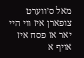מאל ס׳ווערט צופארן איז ווי היי יאר אז פסח איז אויף א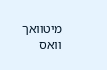מיטוואך וואס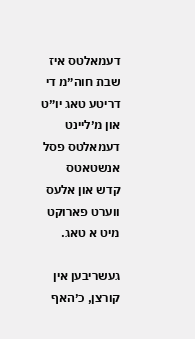דעמאלטס איז שבת חוה״מ די דריטע טאג יו״ט און מ׳ליינט דעמאלטס פסל אנשטאטס קדש און אלעס ווערט פארוקט מיט א טאג.

געשריבען אין קורצן, כ׳האף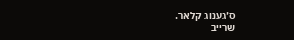ס׳גענוג קלאר.
שרייב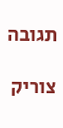תגובה

צוריק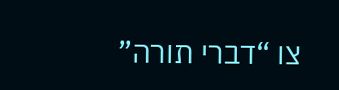צו “דברי תורה”